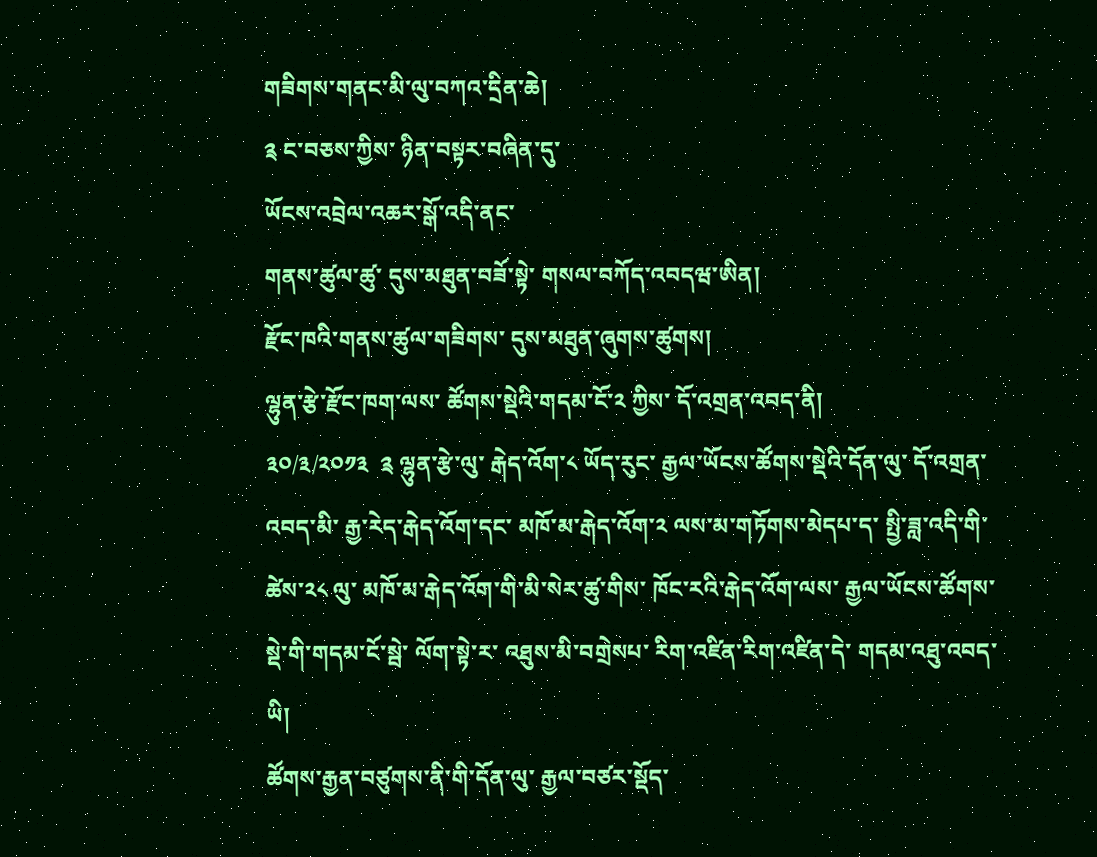གཟིགས་གནང་མི་ལུ་བཀའ་དྲིན་ཆེ།
༉ ང་བཅས་ཀྱིས་ ཉིན་བསྟར་བཞིན་དུ་
ཡོངས་འབྲེལ་འཆར་སྒོ་འདི་ནང་
གནས་ཚུལ་ཚུ་ དུས་མཐུན་བཟོ་སྟེ་ གསལ་བཀོད་འབདཝ་ཨིན།
རྫོང་ཁའི་གནས་ཚུལ་གཟིགས་ དུས་མཐུན་ཞུགས་ཚུགས།
ལྷུན་རྩེ་རྫོང་ཁག་ལས་ ཚོགས་སྡེའི་གདམ་ངོ་༢ ཀྱིས་ དོ་འགྲན་འབད་ནི།
༣༠/༣/༢༠༡༣  ༉ ལྷུན་རྩེ་ལུ་ རྒེད་འོག་༨ ཡོད་རུང་ རྒྱལ་ཡོངས་ཚོགས་སྡེའི་དོན་ལུ་ དོ་འགྲན་འབད་མི་ རྒྱ་རེད་རྒེད་འོག་དང་ མཁོ་མ་རྒེད་འོག་༢ ལས་མ་གཏོགས་མེདཔ་ད་ སྤྱི་ཟླ་འདི་གི་ཚེས་༢༨ ལུ་ མཁོ་མ་རྒེད་འོག་གི་མི་སེར་ཚུ་གིས་ ཁོང་རའི་རྒེད་འོག་ལས་ རྒྱལ་ཡོངས་ཚོགས་སྡེ་གི་གདམ་ངོ་སྦེ་ ལོག་སྟེ་ར་ འཐུས་མི་བགྲེསཔ་ རིག་འཛིན་རིག་འཛིན་དེ་ གདམ་འཐུ་འབད་ཡི།
ཚོགས་རྒྱན་བཙུགས་ནི་གི་དོན་ལུ་ རྒྱལ་བཙར་སྡོད་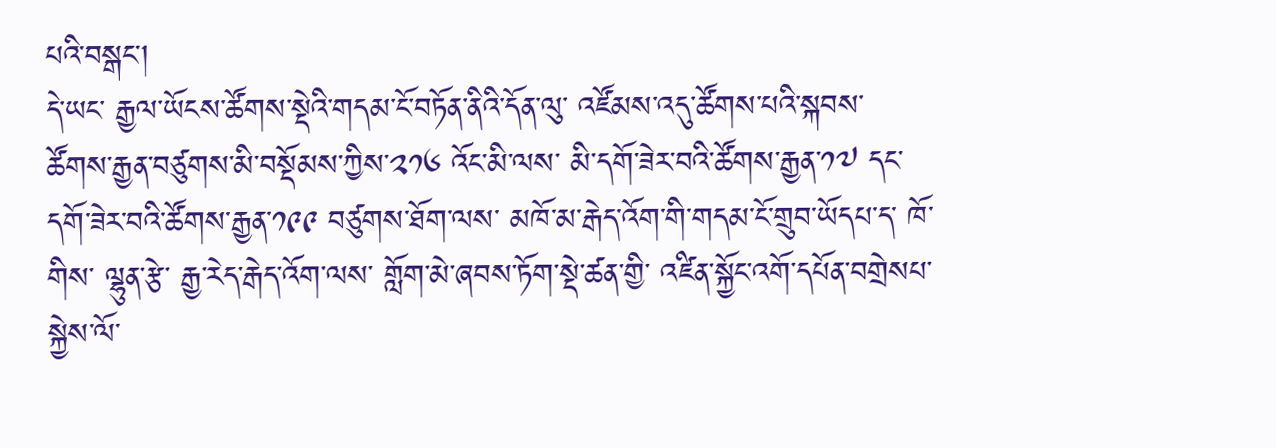པའི་བསྒང་།
དེ་ཡང་ རྒྱལ་ཡོངས་ཚོགས་སྡེའི་གདམ་ངོ་བཏོན་ནིའི་དོན་ལུ་ འཛོམས་འདུ་ཚོགས་པའི་སྐབས་ ཚོགས་རྒྱན་བཙུགས་མི་བསྡོམས་ཀྱིས་༢༡༦ འོང་མི་ལས་ མི་དགོ་ཟེར་བའི་ཚོགས་རྒྱན་༡༧ དང་ དགོ་ཟེར་བའི་ཚོགས་རྒྱན་༡༩༩ བཙུགས་ཐོག་ལས་ མཁོ་མ་རྒེད་འོག་གི་གདམ་ངོ་གྲུབ་ཡོདཔ་ད་ ཁོ་གིས་ ལྷུན་རྩེ་ རྒྱ་རེད་རྒེད་འོག་ལས་ གློག་མེ་ཞབས་ཏོག་སྡེ་ཚན་གྱི་ འཛིན་སྐྱོང་འགོ་དཔོན་བགྲེསཔ་ སྐྱེས་ལོ་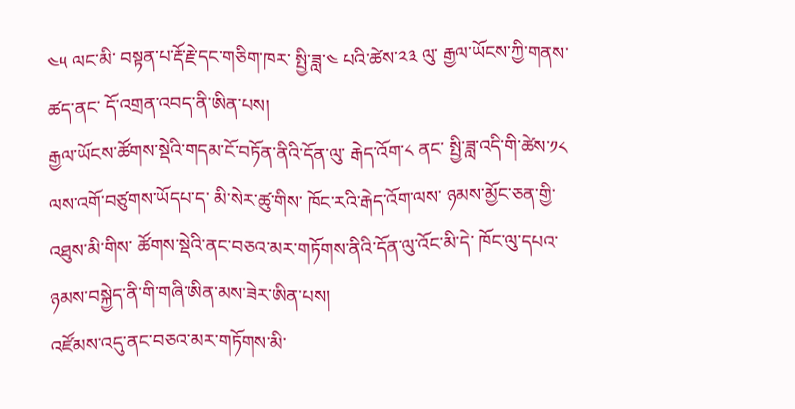༤༥ ལང་མི་ བསྟན་པ་རྡོ་རྗེ་དང་གཅིག་ཁར་ སྤྱི་ཟླ་༤ པའི་ཚེས་༢༣ ལུ་ རྒྱལ་ཡོངས་ཀྱི་གནས་ཚད་ནང་ དོ་འགྲན་འབད་ནི་ཨིན་པས།
རྒྱལ་ཡོངས་ཚོགས་སྡེའི་གདམ་ངོ་བཏོན་ནིའི་དོན་ལུ་ རྒེད་འོག་༨ ནང་ སྤྱི་ཟླ་འདི་གི་ཚེས་༡༨ ལས་འགོ་བཙུགས་ཡོདཔ་ད་ མི་སེར་ཚུ་གིས་ ཁོང་རའི་རྒེད་འོག་ལས་ ཉམས་མྱོང་ཅན་གྱི་འཐུས་མི་གིས་ ཚོགས་སྡེའི་ནང་བཅའ་མར་གཏོགས་ནིའི་དོན་ལུ་འོང་མི་དེ་ ཁོང་ལུ་དཔའ་ཉམས་བསྐྱེད་ནི་གི་གཞི་ཨིན་མས་ཟེར་ཨིན་པས།
འཛོམས་འདུ་ནང་བཅའ་མར་གཏོགས་མི་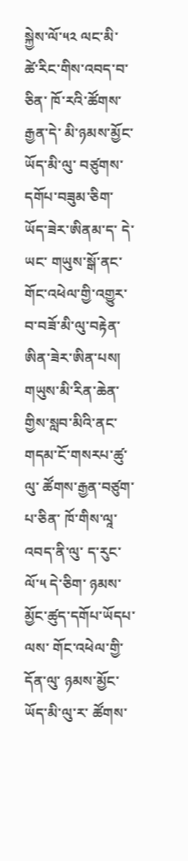སྐྱེས་ལོ་༥༢ ལང་མི་ ཚེ་རིང་གིས་འབད་བ་ཅིན་ ཁོ་རའི་ཚོགས་རྒྱན་དེ་ མི་ཉམས་མྱོང་ཡོད་མི་ལུ་ བཙུགས་དགོཔ་བཟུམ་ཅིག་ཡོད་ཟེར་ཨིནམ་ད་ དེ་ཡང་ གཡུས་སྒོ་ནང་ གོང་འཕེལ་གྱི་འགྱུར་བ་བཟོ་མི་ལུ་བརྟེན་ཨིན་ཟེར་ཨིན་པས།
གཡུས་མི་རིན་ཆེན་གྱིས་སླབ་མིའི་ནང་ གདམ་ངོ་གསརཔ་ཚུ་ལུ་ ཚོགས་རྒྱན་བཙུག་པ་ཅིན་ ཁོ་གིས་ལཱ་འབད་ནི་ལུ་ ད་རུང་ ལོ་༥ དེ་ཅིག་ ཉམས་མྱོང་ཚུད་དགོཔ་ཡོདཔ་ལས་ གོང་འཕེལ་གྱི་དོན་ལུ་ ཉམས་མྱོང་ཡོད་མི་ལུ་ར་ ཚོགས་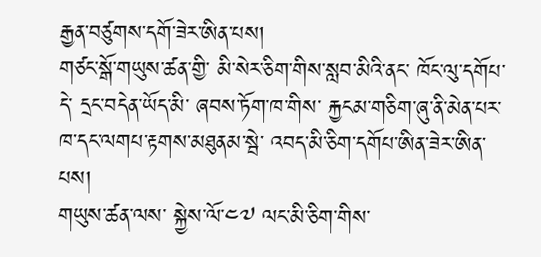རྒྱན་བཙུགས་དགོ་ཟེར་ཨིན་པས།
གཙང་སྒོ་གཡུས་ཚན་གྱི་ མི་སེར་ཅིག་གིས་སླབ་མིའི་ནང་ ཁོང་ལུ་དགོཔ་དེ་ དྲང་བདེན་ཡོད་མི་ ཞབས་ཏོག་ཁ་གིས་ རྐྱངམ་གཅིག་ཞུ་ནི་མེན་པར་ ཁ་དང་ལགཔ་རྟགས་མཐུནམ་སྦེ་ འབད་མི་ཅིག་དགོཔ་ཨིན་ཟེར་ཨིན་པས།
གཡུས་ཚན་ལས་ སྐྱེས་ལོ་༤༧ ལང་མི་ཅིག་གིས་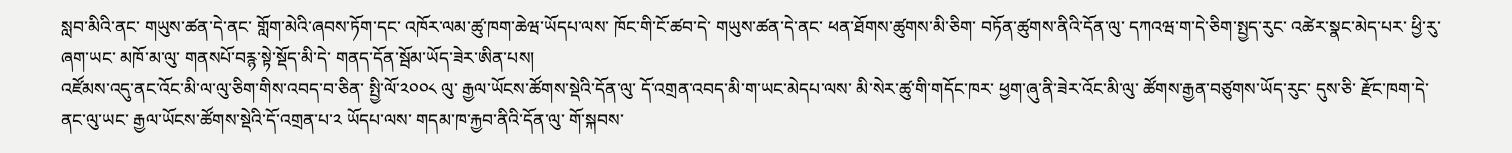སླབ་མིའི་ནང་ གཡུས་ཚན་དེ་ནང་ གློག་མེའི་ཞབས་ཏོག་དང་ འཁོར་ལམ་ཚུ་ཁག་ཆེཝ་ཡོདཔ་ལས་ ཁོང་གི་ངོ་ཚབ་དེ་ གཡུས་ཚན་དེ་ནང་ ཕན་ཐོགས་ཚུགས་མི་ཅིག་ བཏོན་ཚུགས་ནིའི་དོན་ལུ་ དཀའཝ་ག་དེ་ཅིག་སྤྱད་རུང་ འཚེར་སྣང་མེད་པར་ ཕྱི་རུ་ཞག་ཡང་ མཁོ་མ་ལུ་ གནསཔོ་བརྙ་སྟེ་སྡོད་མི་དེ་ གནད་དོན་སྦོམ་ཡོད་ཟེར་ཨིན་པས།
འཛོམས་འདུ་ནང་འོང་མི་ལ་ལུ་ཅིག་གིས་འབད་བ་ཅིན་ སྤྱི་ལོ་༢༠༠༨ ལུ་ རྒྱལ་ཡོངས་ཚོགས་སྡེའི་དོན་ལུ་ དོ་འགྲན་འབད་མི་ག་ཡང་མེདཔ་ལས་ མི་སེར་ཚུ་གི་གདོང་ཁར་ ཕྱག་ཞུ་ནི་ཟེར་འོང་མི་ལུ་ ཚོགས་རྒྱན་བཙུགས་ཡོད་རུང་ དུས་ཅི་ རྫོང་ཁག་དེ་ནང་ལུ་ཡང་ རྒྱལ་ཡོངས་ཚོགས་སྡེའི་དོ་འགྲན་པ་༢ ཡོདཔ་ལས་ གདམ་ཁ་རྐྱབ་ནིའི་དོན་ལུ་ གོ་སྐབས་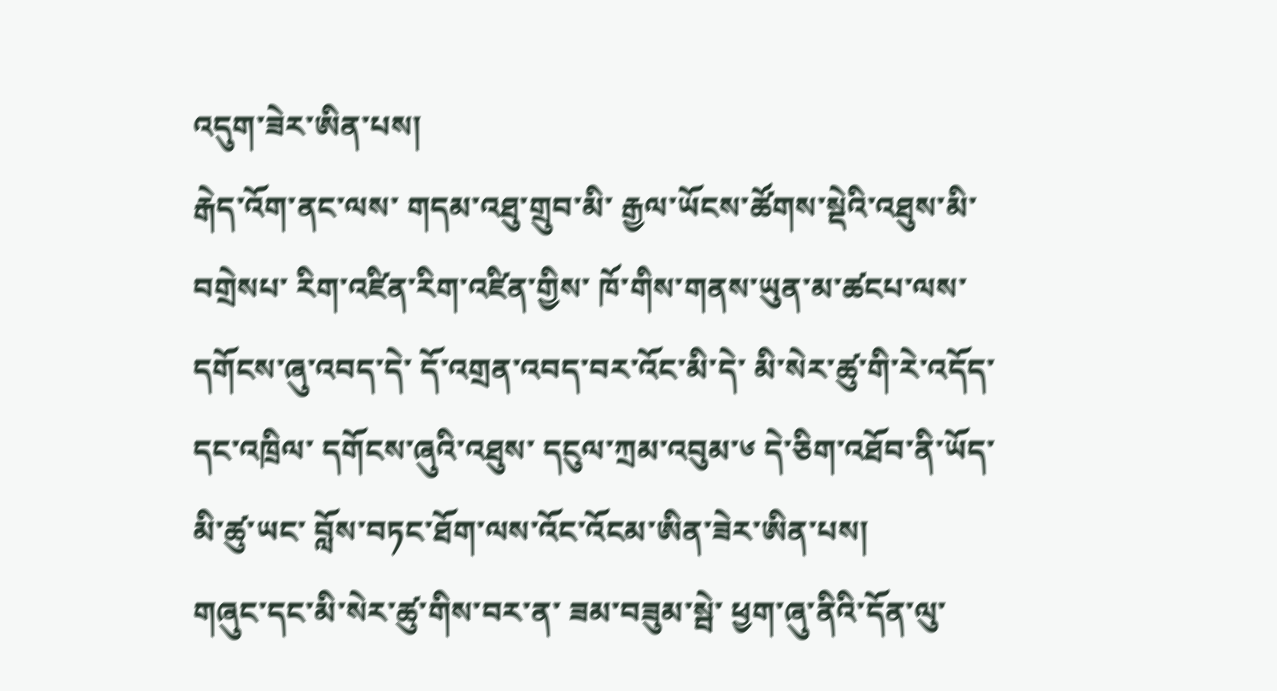འདུག་ཟེར་ཨིན་པས།
རྒེད་འོག་ནང་ལས་ གདམ་འཐུ་གྲུབ་མི་ རྒྱལ་ཡོངས་ཚོགས་སྡེའི་འཐུས་མི་བགྲེསཔ་ རིག་འཛིན་རིག་འཛིན་གྱིས་ ཁོ་གིས་གནས་ཡུན་མ་ཚངཔ་ལས་ དགོངས་ཞུ་འབད་དེ་ དོ་འགྲན་འབད་བར་འོང་མི་དེ་ མི་སེར་ཚུ་གི་རེ་འདོད་དང་འཁྲིལ་ དགོངས་ཞུའི་འཐུས་ དངུལ་ཀྲམ་འབུམ་༦ དེ་ཅིག་འཐོབ་ནི་ཡོད་མི་ཚུ་ཡང་ བློས་བཏང་ཐོག་ལས་འོང་འོངམ་ཨིན་ཟེར་ཨིན་པས།
གཞུང་དང་མི་སེར་ཚུ་གིས་བར་ན་ ཟམ་བཟུམ་སྦེ་ ཕྱག་ཞུ་ནིའི་དོན་ལུ་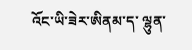འོང་ཡི་ཟེར་ཨིནམ་ད་ ལྷུན་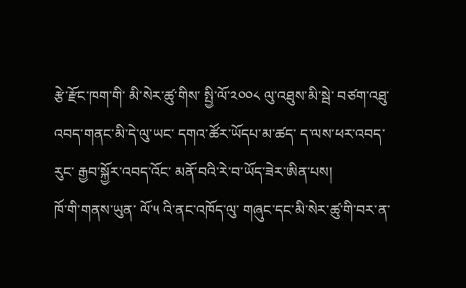རྩེ་རྫོང་ཁག་གི་ མི་སེར་ཚུ་གིས་ སྤྱི་ལོ་༢༠༠༨ ལུ་འཐུས་མི་སྦེ་ བཙག་འཐུ་འབད་གནང་མི་དེ་ལུ་ཡང་ དགའ་ཚོར་ཡོདཔ་མ་ཚད་ ད་ལས་ཕར་འབད་རུང་ རྒྱབ་སྐྱོར་འབད་འོང་ མནོ་བའི་རེ་བ་ཡོད་ཟེར་ཨིན་པས།
ཁོ་གི་གནས་ཡུན་ ལོ་༥ འི་ནང་འཁོད་ལུ་ གཞུང་དང་མི་སེར་ཚུ་གི་བར་ན་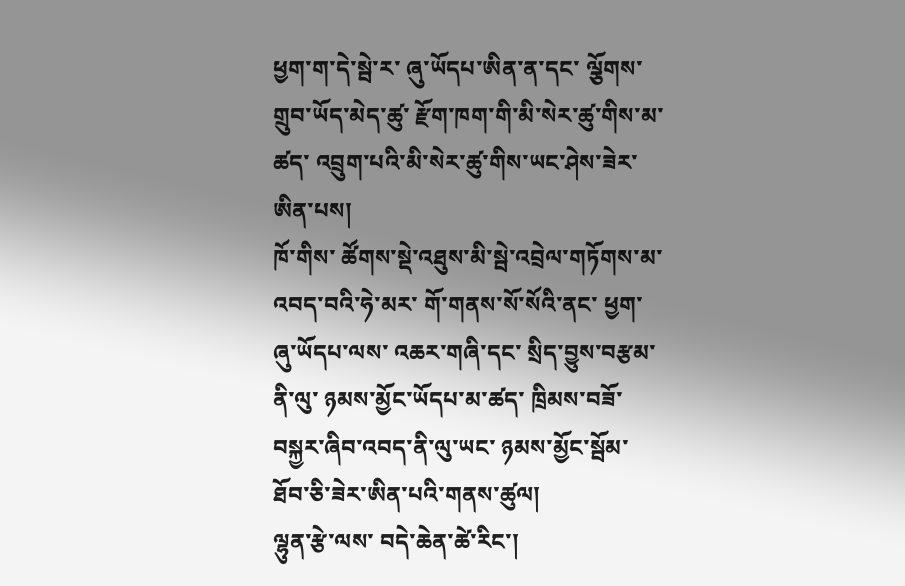ཕྱག་ག་དེ་སྦེ་ར་ ཞུ་ཡོདཔ་ཨིན་ན་དང་ ལྕོགས་གྲུབ་ཡོད་མེད་ཚུ་ རྫོག་ཁག་གི་མི་སེར་ཚུ་གིས་མ་ཚད་ འབྲུག་པའི་མི་སེར་ཚུ་གིས་ཡང་ཤེས་ཟེར་ཨིན་པས།
ཁོ་གིས་ ཚོགས་སྡེ་འཐུས་མི་སྦེ་འབྲེལ་གཏོགས་མ་འབད་བའི་ཧེ་མར་ གོ་གནས་སོ་སོའི་ནང་ ཕྱག་ཞུ་ཡོདཔ་ལས་ འཆར་གཞི་དང་ སྲིད་བྱུས་བརྩམ་ནི་ལུ་ ཉམས་མྱོང་ཡོདཔ་མ་ཚད་ ཁྲིམས་བཟོ་བསྐྱར་ཞིབ་འབད་ནི་ལུ་ཡང་ ཉམས་མྱོང་སྦོམ་ཐོབ་ཅི་ཟེར་ཨིན་པའི་གནས་ཚུལ།
ལྷུན་རྩེ་ལས་ བདེ་ཆེན་ཚེ་རིང་།